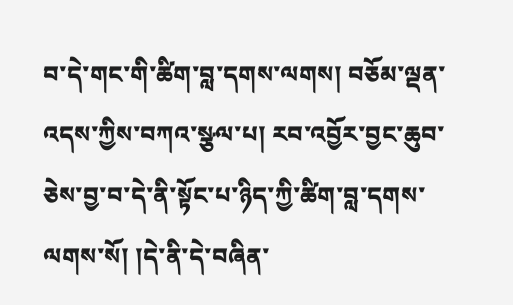བ་དེ་གང་གི་ཚིག་བླ་དགས་ལགས། བཅོམ་ལྡན་འདས་ཀྱིས་བཀའ་སྩལ་པ། རབ་འབྱོར་བྱང་ཆུབ་ཅེས་བྱ་བ་དེ་ནི་སྟོང་པ་ཉིད་ཀྱི་ཚིག་བླ་དགས་ལགས་སོ། །དེ་ནི་དེ་བཞིན་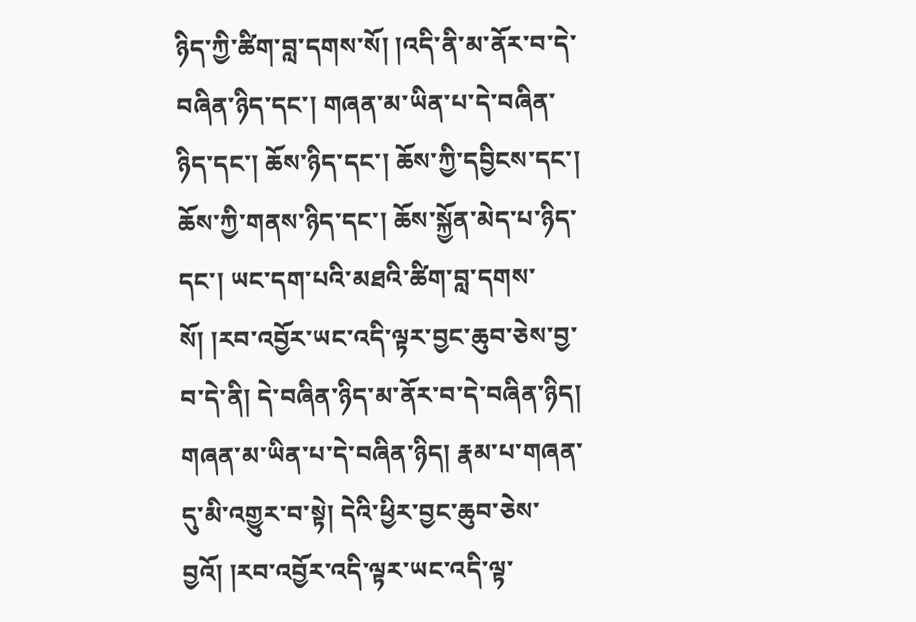ཉིད་ཀྱི་ཚིག་བླ་དགས་སོ། །འདི་ནི་མ་ནོར་བ་དེ་བཞིན་ཉིད་དང་། གཞན་མ་ཡིན་པ་དེ་བཞིན་ཉིད་དང་། ཆོས་ཉིད་དང་། ཆོས་ཀྱི་དབྱིངས་དང་། ཆོས་ཀྱི་གནས་ཉིད་དང་། ཆོས་སྐྱོན་མེད་པ་ཉིད་དང་། ཡང་དག་པའི་མཐའི་ཚིག་བླ་དགས་སོ། །རབ་འབྱོར་ཡང་འདི་ལྟར་བྱང་ཆུབ་ཅེས་བྱ་བ་དེ་ནི། དེ་བཞིན་ཉིད་མ་ནོར་བ་དེ་བཞིན་ཉིད། གཞན་མ་ཡིན་པ་དེ་བཞིན་ཉིད། རྣམ་པ་གཞན་དུ་མི་འགྱུར་བ་སྟེ། དེའི་ཕྱིར་བྱང་ཆུབ་ཅེས་བྱའོ། །རབ་འབྱོར་འདི་ལྟར་ཡང་འདི་ལྟ་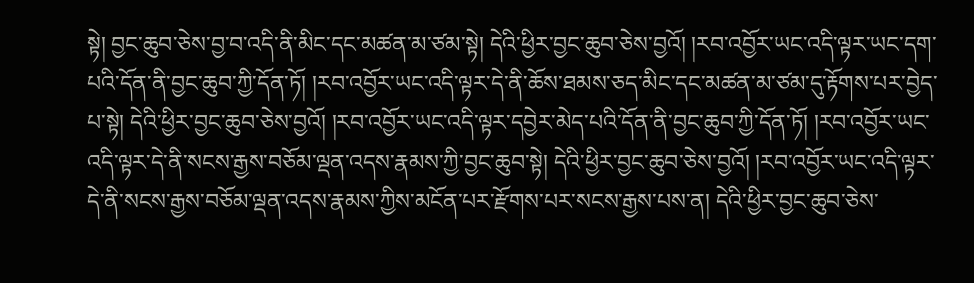སྟེ། བྱང་ཆུབ་ཅེས་བྱ་བ་འདི་ནི་མིང་དང་མཚན་མ་ཙམ་སྟེ། དེའི་ཕྱིར་བྱང་ཆུབ་ཅེས་བྱའོ། །རབ་འབྱོར་ཡང་འདི་ལྟར་ཡང་དག་པའི་དོན་ནི་བྱང་ཆུབ་ཀྱི་དོན་ཏོ། །རབ་འབྱོར་ཡང་འདི་ལྟར་དེ་ནི་ཆོས་ཐམས་ཅད་མིང་དང་མཚན་མ་ཙམ་དུ་རྟོགས་པར་བྱེད་པ་སྟེ། དེའི་ཕྱིར་བྱང་ཆུབ་ཅེས་བྱའོ། །རབ་འབྱོར་ཡང་འདི་ལྟར་དབྱེར་མེད་པའི་དོན་ནི་བྱང་ཆུབ་ཀྱི་དོན་ཏོ། །རབ་འབྱོར་ཡང་འདི་ལྟར་དེ་ནི་སངས་རྒྱས་བཅོམ་ལྡན་འདས་རྣམས་ཀྱི་བྱང་ཆུབ་སྟེ། དེའི་ཕྱིར་བྱང་ཆུབ་ཅེས་བྱའོ། །རབ་འབྱོར་ཡང་འདི་ལྟར་དེ་ནི་སངས་རྒྱས་བཅོམ་ལྡན་འདས་རྣམས་ཀྱིས་མངོན་པར་རྫོགས་པར་སངས་རྒྱས་པས་ན། དེའི་ཕྱིར་བྱང་ཆུབ་ཅེས་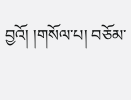བྱའོ། །གསོལ་པ། བཅོམ་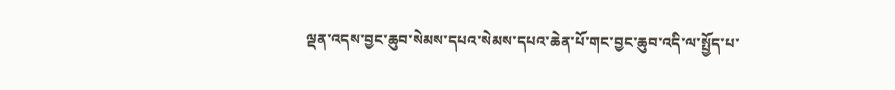ལྡན་འདས་བྱང་ཆུབ་སེམས་དཔའ་སེམས་དཔའ་ཆེན་པོ་གང་བྱང་ཆུབ་འདི་ལ་སྤྱོད་པ་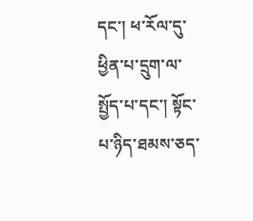དང་། ཕ་རོལ་དུ་ཕྱིན་པ་དྲུག་ལ་སྤྱོད་པ་དང་། སྟོང་པ་ཉིད་ཐམས་ཅད་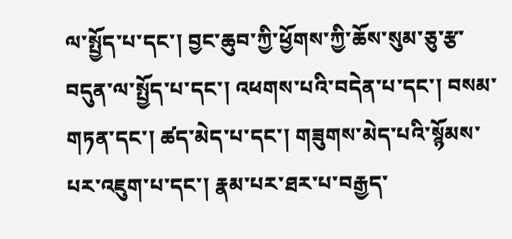ལ་སྤྱོད་པ་དང་། བྱང་ཆུབ་ཀྱི་ཕྱོགས་ཀྱི་ཆོས་སུམ་ཅུ་རྩ་བདུན་ལ་སྤྱོད་པ་དང་། འཕགས་པའི་བདེན་པ་དང་། བསམ་གཏན་དང་། ཚད་མེད་པ་དང་། གཟུགས་མེད་པའི་སྙོམས་པར་འཇུག་པ་དང་། རྣམ་པར་ཐར་པ་བརྒྱད་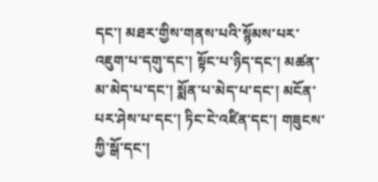དང་། མཐར་གྱིས་གནས་པའི་སྙོམས་པར་འཇུག་པ་དགུ་དང་། སྟོང་པ་ཉིད་དང་། མཚན་མ་མེད་པ་དང་། སྨོན་པ་མེད་པ་དང་། མངོན་པར་ཤེས་པ་དང་། ཏིང་ངེ་འཛིན་དང་། གཟུངས་ཀྱི་སྒོ་དང་།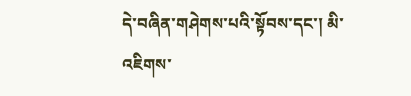དེ་བཞིན་གཤེགས་པའི་སྟོབས་དང་། མི་འཇིགས་